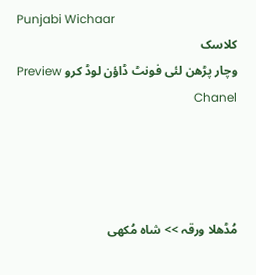Punjabi Wichaar
کلاسک
وچار پڑھن لئی فونٹ ڈاؤن لوڈ کرو Preview Chanel




مُڈھلا ورقہ >> شاہ مُکھی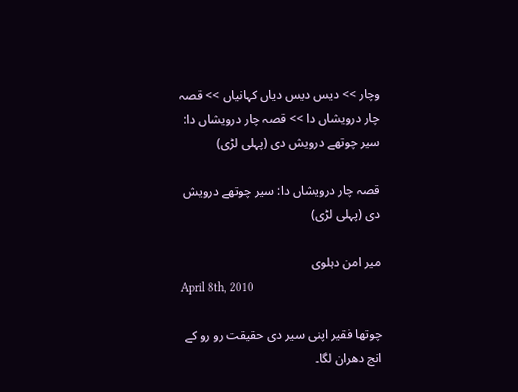وچار >> دیس دیس دیاں کہانیاں >> قصہ چار درویشاں دا >> قصہ چار درویشاں دا: سیر چوتھے درویش دی (پہلی لڑی)

قصہ چار درویشاں دا: سیر چوتھے درویش دی (پہلی لڑی)

میر امن دہلوی
April 8th, 2010

چوتھا فقیر اپنی سیر دی حقیقت رو رو کے انج دھران لگا۔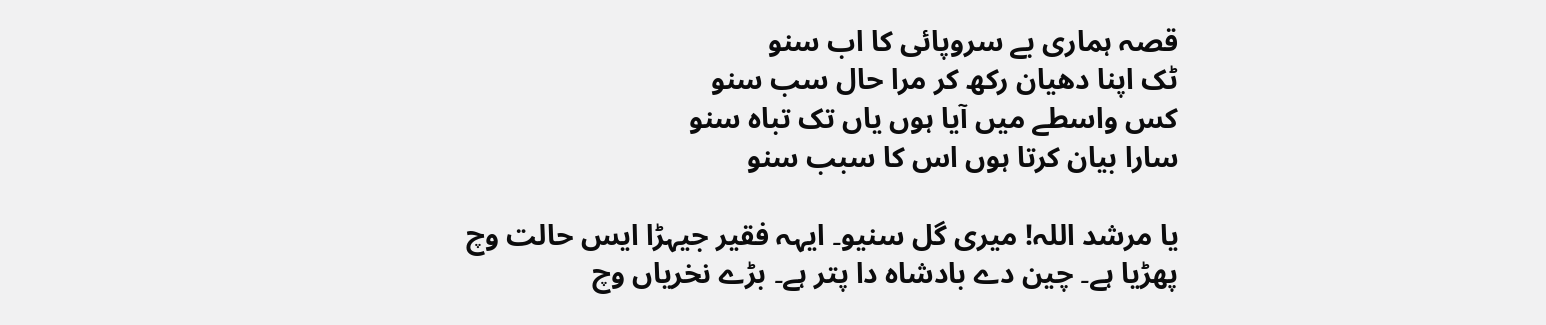قصہ ہماری بے سروپائی کا اب سنو
ٹک اپنا دھیان رکھ کر مرا حال سب سنو
کس واسطے میں آیا ہوں یاں تک تباہ سنو
سارا بیان کرتا ہوں اس کا سبب سنو

یا مرشد اللہ! میری گل سنیو۔ ایہہ فقیر جیہڑا ایس حالت وچ پھڑیا ہے۔ چین دے بادشاہ دا پتر ہے۔ بڑے نخریاں وچ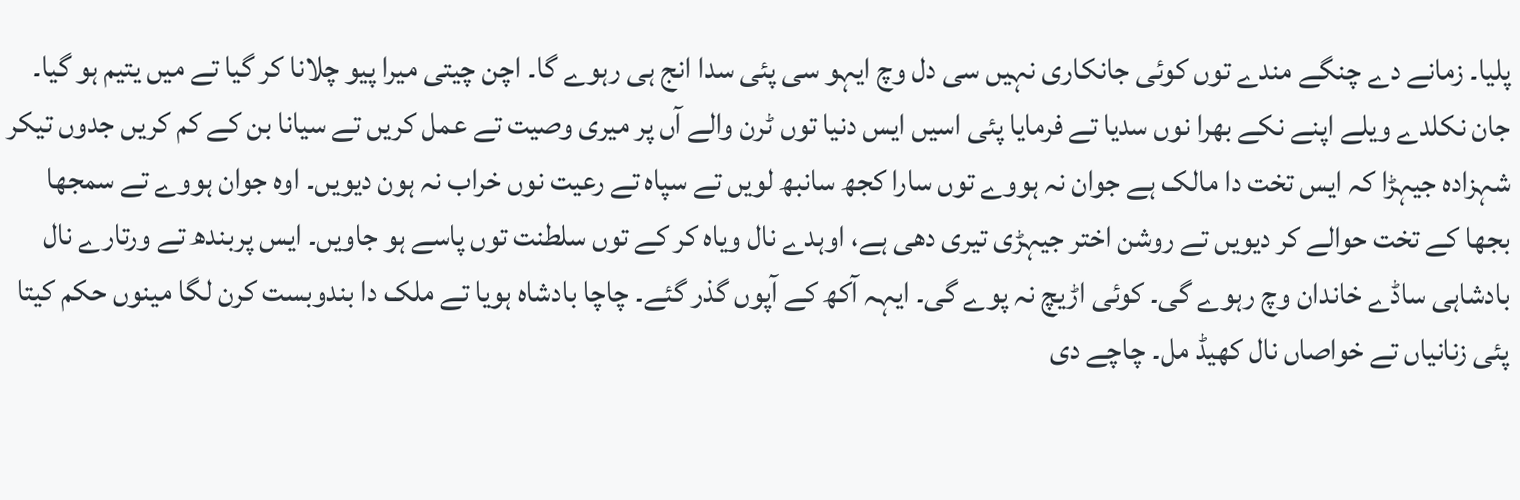پلیا۔ زمانے دے چنگے مندے توں کوئی جانکاری نہیں سی دل وچ ایہو سی پئی سدا انج ہی رہوے گا۔ اچن چیتی میرا پیو چلانا کر گیا تے میں یتیم ہو گیا۔ جان نکلدے ویلے اپنے نکے بھرا نوں سدیا تے فرمایا پئی اسیں ایس دنیا توں ٹرن والے آں پر میری وصیت تے عمل کریں تے سیانا بن کے کم کریں جدوں تیکر شہزادہ جیہڑا کہ ایس تخت دا مالک ہے جوان نہ ہووے توں سارا کجھ سانبھ لویں تے سپاہ تے رعیت نوں خراب نہ ہون دیویں۔ اوہ جوان ہووے تے سمجھا بجھا کے تخت حوالے کر دیویں تے روشن اختر جیہڑی تیری دھی ہے، اوہدے نال ویاہ کر کے توں سلطنت توں پاسے ہو جاویں۔ ایس پربندھ تے ورتارے نال بادشاہی ساڈے خاندان وچ رہوے گی۔ کوئی اڑیچ نہ پوے گی۔ ایہہ آکھ کے آپوں گذر گئے۔ چاچا بادشاہ ہویا تے ملک دا بندوبست کرن لگا مینوں حکم کیتا پئی زنانیاں تے خواصاں نال کھیڈ مل۔ چاچے دی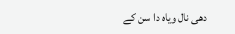دھی نال ویاہ دا سن کے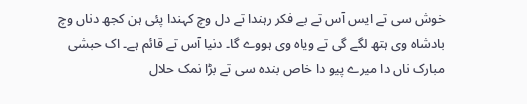خوش سی تے ایس آس تے بے فکر رہندا تے دل وچ کہندا پئی ہن کجھ دناں وچ بادشاہ وی ہتھ لگے گی تے ویاہ وی ہووے گا۔ دنیا آس تے قائم ہے۔ اک حبشی مبارک ناں دا میرے پیو دا خاص بندہ سی تے بڑا نمک حلال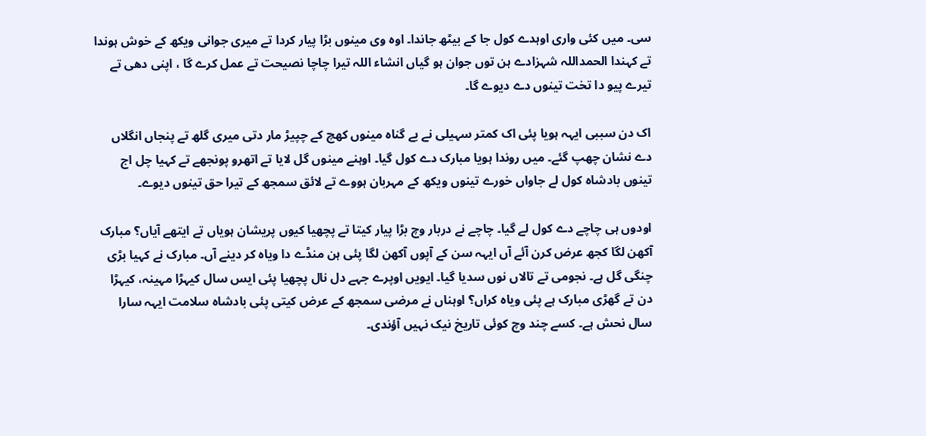سی۔ میں کئی واری اوہدے کول جا کے بیٹھ جاندا۔ اوہ وی مینوں بڑا پیار کردا تے میری جوانی ویکھ کے خوش ہوندا تے کہندا الحمداللہ شہزادے ہن توں جوان ہو گیاں انشاء اللہ تیرا چاچا نصیحت تے عمل کرے گا ، اپنی دھی تے تیرے پیو دا تخت تینوں دے دیوے گا۔

اک دن سببی ایہہ ہویا پئی اک کمتر سہیلی نے بے گناہ مینوں کھچ کے چپیڑ مار دتی میری گلھ تے پنجاں انگلاں دے نشان چھپ گئے۔ میں روندا ہویا مبارک دے کول گیا۔ اوہنے مینوں گل لایا تے اتھرو پونجھے تے کہیا چل اج تینوں بادشاہ کول لے جاواں خورے تینوں ویکھ کے مہربان ہووے تے لائق سمجھ کے تیرا حق تینوں دیوے۔

اودوں ہی چاچے دے کول لے گیا۔ چاچے نے دربار وچ بڑا پیار کیتا تے پچھیا کیوں پریشان ہویاں تے ایتھے آیاں؟ مبارک آکھن لگا کجھ عرض کرن آئے آں ایہہ سن کے آپوں آکھن لگا پئی ہن منڈے دا ویاہ کر دینے آں۔ مبارک نے کہیا بڑی چنگی گل ہے۔ نجومی تے تالاں نوں سدیا گیا۔ ایویں اوپرے جہے دل نال پچھیا پئی ایس سال کیہڑا مہینہ، کیہڑا دن تے گھڑی مبارک ہے پئی ویاہ کراں؟ اوہناں نے مرضی سمجھ کے عرض کیتی پئی بادشاہ سلامت ایہہ سارا سال نحش ہے۔ کسے چند وچ کوئی تاریخ نیک نہیں آؤندی۔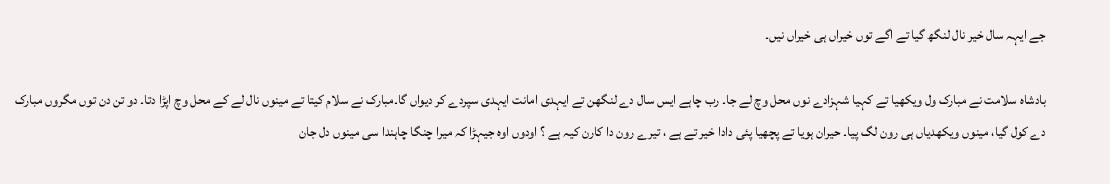جے ایہہ سال خیر نال لنگھ گیا تے اگے توں خیراں ہی خیراں نیں۔

بادشاہ سلامت نے مبارک ول ویکھیا تے کہیا شہزادے نوں محل وچ لے جا۔ رب چاہے ایس سال دے لنگھن تے ایہدی امانت ایہدی سپردے کر دیواں گا۔مبارک نے سلام کیتا تے مینوں نال لے کے محل وچ اپڑا دتا۔ دو تن دن توں مگروں مبارک دے کول گیا، مینوں ویکھدیاں ہی رون لگ پیا۔ حیران ہویا تے پچھیا پئی دادا خیر تے ہے ، تیرے رون دا کارن کیہ ہے ؟ اودوں اوہ جیہڑا کہ میرا چنگا چاہندا سی مینوں دل جان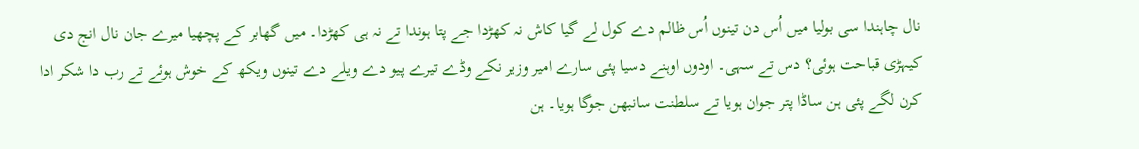نال چاہندا سی بولیا میں اُس دن تینوں اُس ظالم دے کول لے گیا کاش نہ کھڑدا جے پتا ہوندا تے نہ ہی کھڑدا۔ میں گھابر کے پچھیا میرے جان نال انج دی کیہڑی قباحت ہوئی؟ دس تے سہی۔ اودوں اوہنے دسیا پئی سارے امیر وزیر نکے وڈے تیرے پیو دے ویلے دے تینوں ویکھ کے خوش ہوئے تے رب دا شکر ادا کرن لگے پئی ہن ساڈا پتر جوان ہویا تے سلطنت سانبھن جوگا ہویا۔ ہن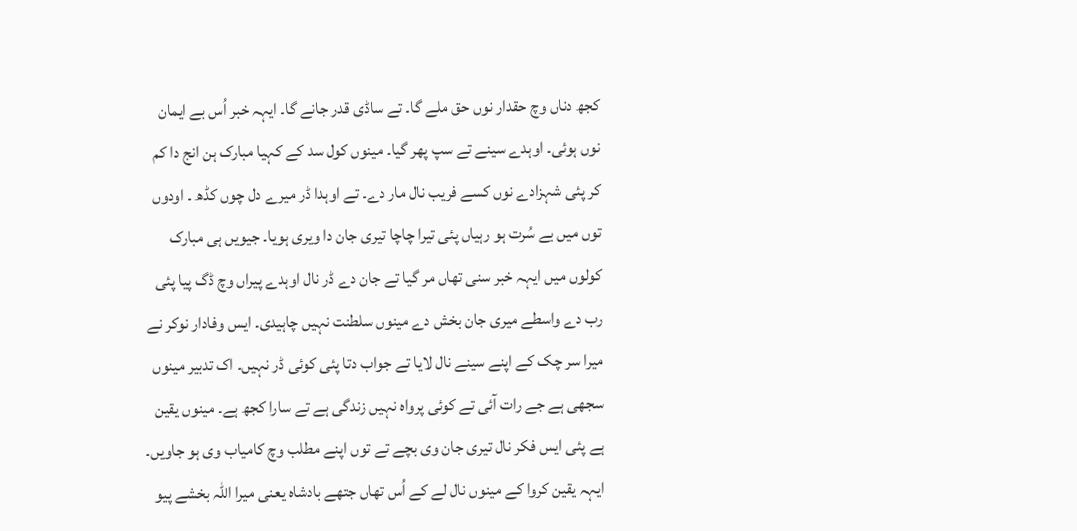کجھ دناں وچ حقدار نوں حق ملے گا۔ تے ساڈی قدر جانے گا۔ ایہہ خبر اُس بے ایمان نوں ہوئی۔ اوہدے سینے تے سپ پھر گیا۔ مینوں کول سد کے کہیا مبارک ہن انج دا کم کر پئی شہزادے نوں کسے فریب نال مار دے۔ تے اوہدا ڈر میرے دل چوں کڈھ ۔ اودوں توں میں بے سُرت ہو رہیاں پئی تیرا چاچا تیری جان دا ویری ہویا۔ جیویں ہی مبارک کولوں میں ایہہ خبر سنی تھاں مر گیا تے جان دے ڈر نال اوہدے پیراں وچ ڈگ پیا پئی رب دے واسطے میری جان بخش دے مینوں سلطنت نہیں چاہیدی۔ ایس وفادار نوکر نے میرا سر چک کے اپنے سینے نال لایا تے جواب دتا پئی کوئی ڈر نہیں۔ اک تدبیر مینوں سجھی ہے جے رات آئی تے کوئی پرواہ نہیں زندگی ہے تے سارا کجھ ہے۔ مینوں یقین ہے پئی ایس فکر نال تیری جان وی بچے تے توں اپنے مطلب وچ کامیاب وی ہو جاویں۔ ایہہ یقین کروا کے مینوں نال لے کے اُس تھاں جتھے بادشاہ یعنی میرا اللہ بخشے پیو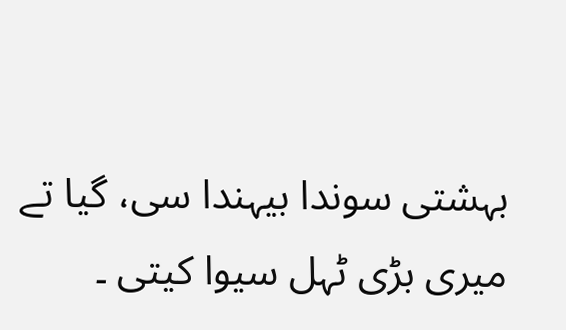بہشتی سوندا بیہندا سی، گیا تے میری بڑی ٹہل سیوا کیتی ۔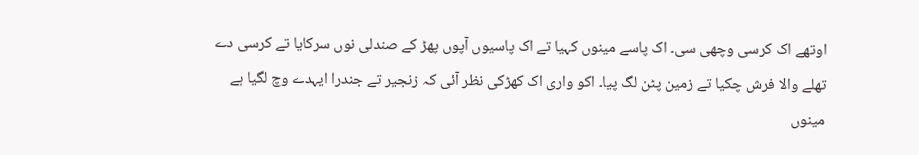اوتھے اک کرسی وچھی سی۔ اک پاسے مینوں کہیا تے اک پاسیوں آپوں پھڑ کے صندلی نوں سرکایا تے کرسی دے تھلے والا فرش چکیا تے زمین پٹن لگ پیا۔ اکو واری اک کھڑکی نظر آئی کہ زنجیر تے جندرا ایہدے وچ لگیا ہے مینوں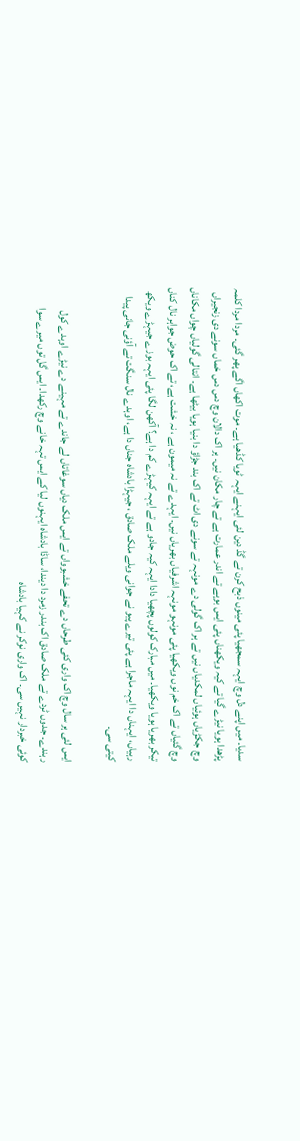سدیا۔ میں اپنے دل وچ ایہہ سمجھیا پئی مینوں ذبح کرن تے گڈ دین لئی ایہنے ایہہ ٹویا کڈھیا ہے۔ موت اکھاں اگے پھر گئی۔ مردا مردا کلمہ پڑھدا ہویا نیڑے گیا تے کیہ ویکھناں پئی ایس بوہے تے اندر عمارت ہے تے چار مکان نیں۔ ہر اک دالان وچ دس دس خماں سونے دی زنجیراں وچ جکڑیاں ہوئیاں لمکدیاں نیں تے ہر اک گولی دے مونہہ تے سونے دی اٹ تے اک بند جڑاؤ دا بنیا ہویا بیٹھا ہے۔ انتالی گولیاں چواں مکاناں وچ گئیاں تے اک خم نوں ویکھیا پئی مونہو مونہہ اشرفیاں بھریاں نیں۔ ایہدے تے نہ میمون ہے ، نہ خشت ہے، تے اک حوض جواہر نال کناں تیکر بھریا ہویا ویکھیا۔ میں مبارک کولوں پچھیا دادا ایہہ کیہ جادو ہے تے ایہہ کیہڑے کم دا ہے؟ آکھن لگا پئی ایہہ بوزے جیہڑے ویکھ رہیاں، ایہناں دا ایہہ ماجرا ہے پئی تیرے پیو نے جوانی ویلے ملک صادق ، جیہڑا بادشاہ جناں دا ہے، اوہدے نال سنگت تے آؤنی جانی پیدا کیتی سی۔

ایس لئی ہر سال وچ اک واری کئی طرحاں دے تحفے خشبوواں تے ایس ملک دیاں سوغاتاں لے جاندے تے مہینے دے نیڑے اوہدے کول رہندے۔ جدوں ٹردے تے ملک صادق اک بندر زمرد دا دیندا، ساڈا بادشاہ ایہنوں لیا کے ایس تہہ خانے وچ رکھدا۔ ایس گل توں میرے سوا کوئی خبردار نہیں سی۔ اک واری نوکر نے کہیا بادشاہ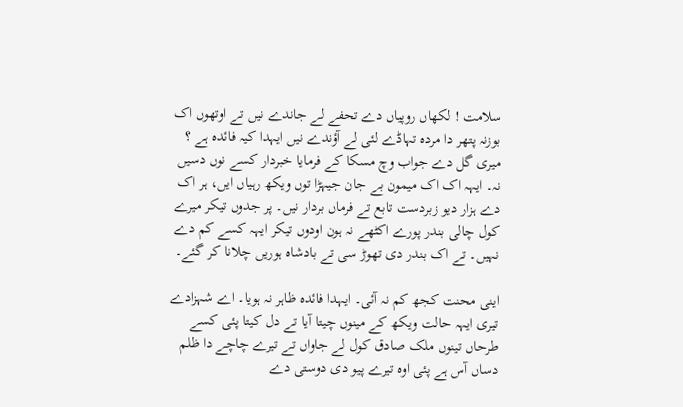سلامت ! لکھاں روپیاں دے تحفے لے جاندے نیں تے اوتھوں اک بوزنہ پتھر دا مردہ تہاڈے لئی لے آؤندے نیں ایہدا کیہ فائدہ ہے ؟ میری گل دے جواب وچ مسکا کے فرمایا خبردار کسے نوں دسیں نہ۔ ایہہ اک اک میمون بے جان جیہڑا توں ویکھ رہیاں ایں، ہر اک دے ہزار دیو زبردست تابع تے فرماں بردار نیں۔ پر جدوں تیکر میرے کول چالی بندر پورے اکٹھے نہ ہون اودوں تیکر ایہہ کسے کم دے نہیں۔ تے اک بندر دی تھوڑ سی تے بادشاہ ہوریں چلانا کر گئے۔

اینی محنت کجھ کم نہ آئی۔ ایہدا فائدہ ظاہر نہ ہویا۔ اے شہزادے تیری ایہہ حالت ویکھ کے مینوں چیتا آیا تے دل کیتا پئی کسے طرحاں تینوں ملک صادق کول لے جاواں تے تیرے چاچے دا ظلم دساں آس ہے پئی اوہ تیرے پیو دی دوستی دے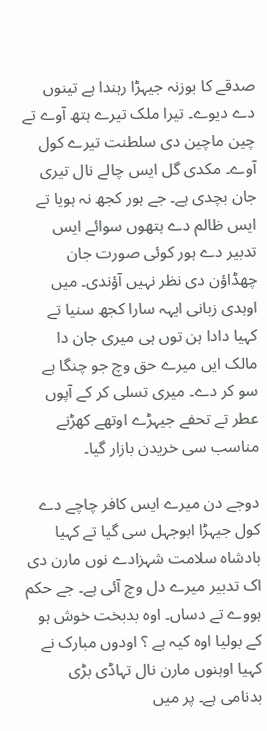صدقے کا بوزنہ جیہڑا رہندا ہے تینوں دے دیوے۔ تیرا ملک تیرے ہتھ آوے تے چین ماچین دی سلطنت تیرے کول آوے۔ مکدی گل ایس چالے نال تیری جان بچدی ہے۔ جے ہور کجھ نہ ہویا تے ایس ظالم دے ہتھوں سوائے ایس تدبیر دے ہور کوئی صورت جان چھڈاؤن دی نظر نہیں آؤندی۔ میں اوہدی زبانی ایہہ سارا کجھ سنیا تے کہیا دادا ہن توں ہی میری جان دا مالک ایں میرے حق وچ جو چنگا ہے سو کر دے۔ میری تسلی کر کے آپوں عطر تے تحفے جیہڑے اوتھے کھڑنے مناسب سی خریدن بازار گیا۔

دوجے دن میرے ایس کافر چاچے دے کول جیہڑا ابوجہل سی گیا تے کہیا بادشاہ سلامت شہزادے نوں مارن دی اک تدبیر میرے دل وچ آئی ہے۔ جے حکم ہووے تے دساں۔ اوہ بدبخت خوش ہو کے بولیا اوہ کیہ ہے ؟ اودوں مبارک نے کہیا اوہنوں مارن نال تہاڈی بڑی بدنامی ہے۔ پر میں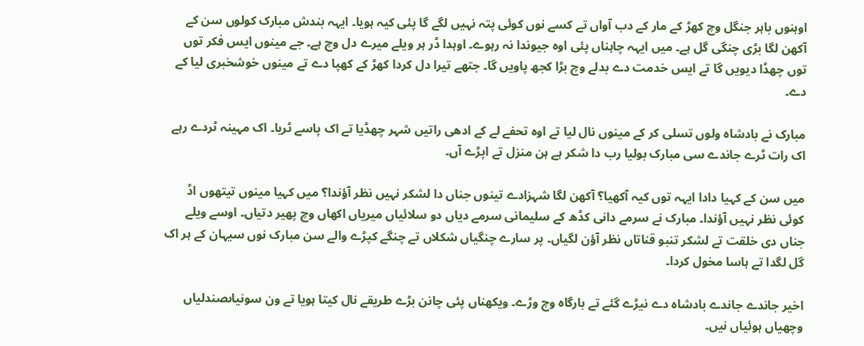اوہنوں باہر جنگل وچ کھڑ کے مار کے دب آواں تے کسے نوں کوئی پتہ نہیں لگے گا پئی کیہ ہویا۔ ایہہ بندش مبارک کولوں سن کے آکھن لگا بڑی چنگی گل ہے۔ میں ایہہ چاہناں پئی اوہ جیوندا نہ رہوے۔ اوہدا ڈر ہر ویلے میرے دل وچ ہے۔ جے مینوں ایس فکر توں توں چھڈا دیویں گا تے ایس خدمت دے بدلے وچ بڑا کجھ پاویں گا۔ جتھے تیرا دل کردا کھڑ کے کھپا دے تے مینوں خوشخبری لیا کے دے۔

مبارک نے بادشاہ ولوں تسلی کر کے مینوں نال لیا تے اوہ تحفے لے کے ادھی راتیں شہر چھڈیا تے اک پاسے ٹریا۔ اک مہینہ ٹردے رہے اک رات ٹرے جاندے سی مبارک بولیا رب دا شکر ہے ہن منزل تے اپڑے آں۔

میں سن کے کہیا دادا ایہہ توں کیہ آکھیا؟ آکھن لگا شہزادے تینوں جناں دا لشکر نہیں نظر آؤندا؟ میں کہیا مینوں تیتھوں اڈ کوئی نظر نہیں آؤندا۔ مبارک نے سرمے دانی کڈھ کے سلیمانی سرمے دیاں دو سلائیاں میریاں اکھاں وچ پھیر دتیاں۔ اوسے ویلے جناں دی خلقت تے لشکر تنبو قناتاں نظر آؤن لگیاں۔ پر سارے چنگیاں شکلاں تے چنگے کپڑے والے سن مبارک نوں سیہان کے ہر اک گل لگدا تے ہاسا مخول کردا۔

اخیر جاندے جاندے بادشاہ دے نیڑے گئے تے بارگاہ وچ وڑے۔ ویکھناں پئی چانن بڑے طریقے نال کیتا ہویا تے ون سونیاںصندلیاں وچھیاں ہوئیاں نیں۔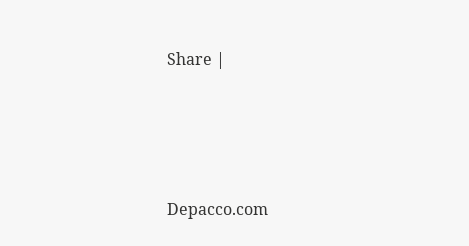Share |




Depacco.com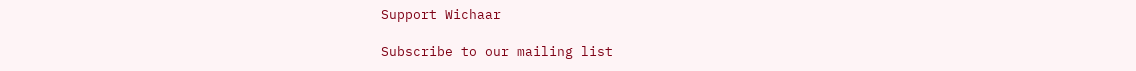Support Wichaar

Subscribe to our mailing list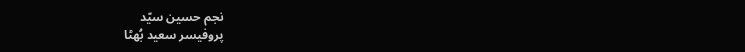نجم حسین سیّد
پروفیسر سعید بُھٹا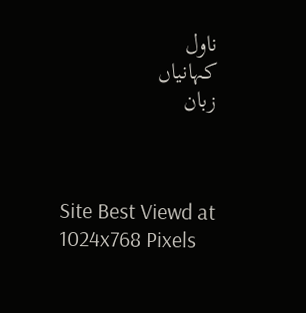ناول
کہانیاں
زبان



Site Best Viewd at 1024x768 Pixels